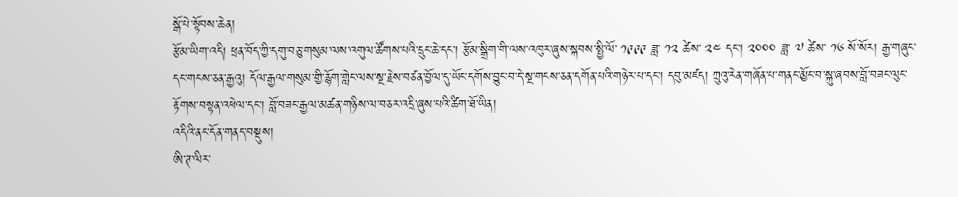སྒོ་པེ་སྟོབས་ཆེན།
རྩོམ་ཡིག་འདི། ཕྲན་བོད་ཀྱི་དགུ་བཅུ་གསུམ་ལས་འགུལ་ཚོགས་པའི་དྲུང་ཆེ་དང་། རྩོམ་སྒྲིག་གི་ལས་འཁུར་ཞུས་སྐབས་སྤྱི་ལོ་ ༡༩༩༩ ཟླ་ ༡༢ ཚེས་ ༢༤ དང་། ༢༠༠༠ ཟླ་ ༧ ཚེས་ ༡༦ སོ་སོར། རྒྱ་གཞུང་དང་གངས་ཅན་རྒྱའུ། དོལ་རྒྱལ་གསུམ་གྱི་རྙོག་གླེང་ལས་སྔ་རྗེས་བཙན་བྱོལ་དུ་ཡོང་དགོས་བྱུང་བ་དེ་སྔ་གངས་ཅན་དགོན་པའི་གཉེར་པ་དང་། དབུ་མཛད། ཀྲུའུ་རེན་གཞོན་པ་གནང་མྱོང་བ་སྐུ་ཞབས་བློ་བཟང་ལུང་རྟོགས་བསྟན་འཕེལ་དང་། བློ་བཟང་རྒྱལ་མཚན་གཉིས་ལ་བཅར་འདྲི་ཞུས་པའི་ཚིག་ཐོ་ཡིན།
འདིའི་ནང་དོན་གནད་བསྡུས།
ཨི་ཊ་ལིར་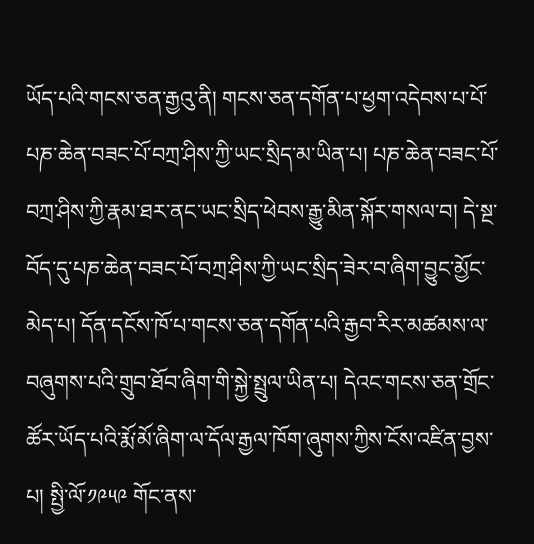ཡོད་པའི་གངས་ཅན་རྒྱའུ་ནི། གངས་ཅན་དགོན་པ་ཕྱག་འདེབས་པ་པོ་པཎ་ཆེན་བཟང་པོ་བཀྲ་ཤིས་ཀྱི་ཡང་སྲིད་མ་ཡིན་པ། པཎ་ཆེན་བཟང་པོ་བཀྲ་ཤིས་ཀྱི་རྣམ་ཐར་ནང་ཡང་སྲིད་ཕེབས་རྒྱུ་མིན་སྐོར་གསལ་བ། དེ་སྔ་བོད་དུ་པཎ་ཆེན་བཟང་པོ་བཀྲ་ཤིས་ཀྱི་ཡང་སྲིད་ཟེར་བ་ཞིག་བྱུང་མྱོང་མེད་པ། དོན་དངོས་ཁོ་པ་གངས་ཅན་དགོན་པའི་རྒྱབ་རིར་མཚམས་ལ་བཞུགས་པའི་གྲུབ་ཐོབ་ཞིག་གི་སྐྱེ་སྤྲུལ་ཡིན་པ། དེའང་གངས་ཅན་གྲོང་ཚོར་ཡོད་པའི་རྨོ་མོ་ཞིག་ལ་དོལ་རྒྱལ་ཁོག་ཞུགས་ཀྱིས་ངོས་འཛིན་བྱས་པ། སྤྱི་ལོ་༡༩༥༩ གོང་ནས་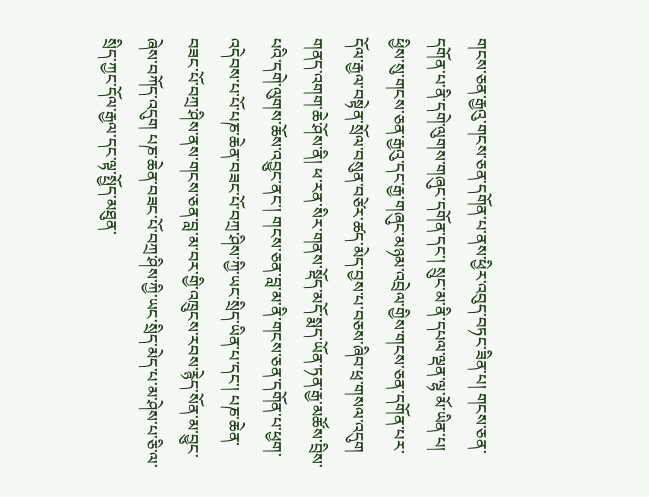གངས་ཅན་རྒྱའུ་གངས་ཅན་དགོན་པ་ནས་ཕྱིར་འབུད་བཏང་ཟིན་པ། གངས་ཅན་དགོན་པ་ནི་དགེ་ལུགས་གཞུང་དགོན་དང་། སྲུང་མ་ནི་དཔལ་ལྡན་ལྷ་མོ་ཡིན་པ། ཕྱིས་སུ་གངས་ཅན་རྒྱའུ་དང་རྒྱ་གཞུང་མཉམ་འབྲེལ་གྱིས་གངས་ཅན་དགོན་པར་དོལ་རྒྱལ་བསྟེན་སྲོལ་བསུན་བཙེར་ཚད་མེད་བྱས་པ་བཅས་ཞིབ་ཕྲ་གསལ་འདུག གནད་འགག་ཆེ་ཤོས་ནི། ཕ་རན་སིར་གནས་སྡོད་མདོ་སྨད་ཡོན་ཏན་རྒྱ་མཚོས་བྲིས་པའི་དགེ་ལུགས་ཆོས་འབྱུང་ནང་། གངས་ཅན་བླ་མ་ནི་གངས་ཅན་དགོན་པ་ཕྱག་འདེབས་པ་པོ་པཎ་ཆེན་བཟང་པོ་བཀྲ་ཤིས་ཀྱི་ཡང་སྲིད་ཡིན་པ་དང་། པཎ་ཆེན་བཟང་པོ་བཀྲ་ཤིས་ནས་གངས་ཅན་བླ་མ་བར་གྱི་འཁྲུངས་རབས་རྙེད་སོན་མ་བྱུང་ཞེས་བཀོད་འདུག པཎ་ཆེན་བཟང་པོ་བཀྲ་ཤིས་ཀྱི་ཡང་སྲིད་མེད་པ་མ་ཤེས་པ་ཅི་ལ་སྲིད་ཀྱང་དོལ་རྒྱལ་དང་ལྟ་སྤྱོད་མཐུན་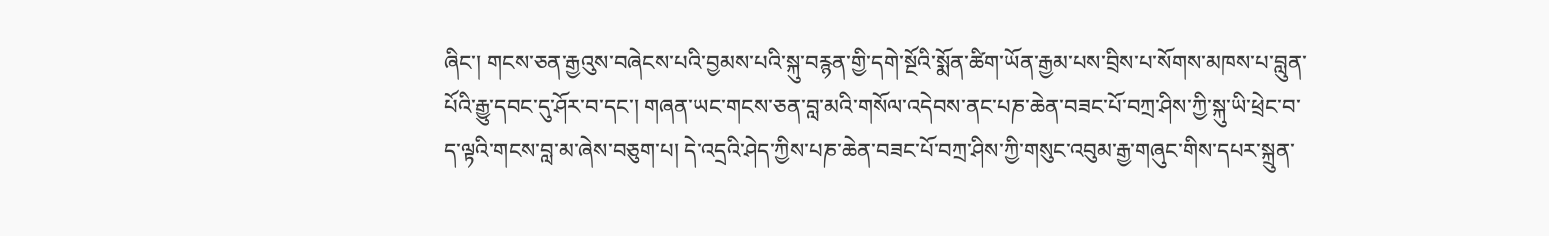ཞིང་། གངས་ཅན་རྒྱའུས་བཞེངས་པའི་བྱམས་པའི་སྐུ་བརྙན་གྱི་དགེ་སྔོའི་སྨོན་ཚིག་ཡོན་རྒྱམ་པས་བྲིས་པ་སོགས་མཁས་པ་བླུན་པོའི་རྒྱུ་དབང་དུ་ཤོར་བ་དང་། གཞན་ཡང་གངས་ཅན་བླ་མའི་གསོལ་འདེབས་ནང་པཎ་ཆེན་བཟང་པོ་བཀྲ་ཤིས་ཀྱི་སྐུ་ཡི་ཕྲེང་བ་ད་ལྟའི་གངས་བླ་མ་ཞེས་བཅུག་པ། དེ་འདྲའི་ཤེད་ཀྱིས་པཎ་ཆེན་བཟང་པོ་བཀྲ་ཤིས་ཀྱི་གསུང་འབུམ་རྒྱ་གཞུང་གིས་དཔར་སྐྲུན་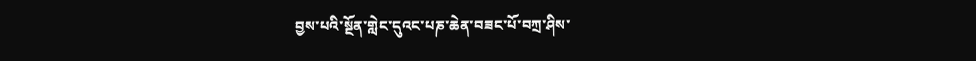བྱས་པའི་སྔོན་གླེང་དུའང་པཎ་ཆེན་བཟང་པོ་བཀྲ་ཤིས་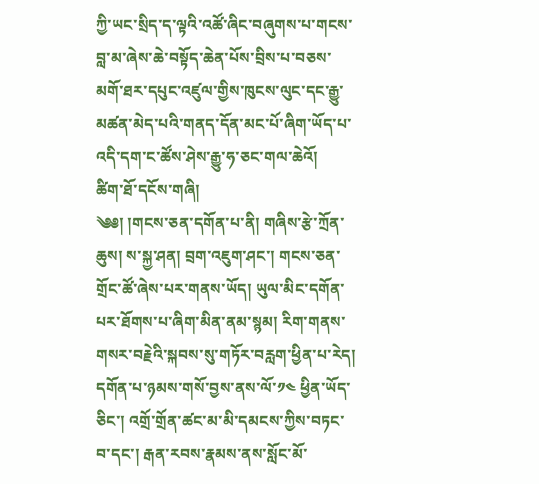ཀྱི་ཡང་སྲིད་ད་ལྟའི་འཚོ་ཞིང་བཞུགས་པ་གངས་བླ་མ་ཞེས་ཆེ་བསྟོད་ཆེན་པོས་བྲིས་པ་བཅས་མགོ་ཐར་དཔུང་འཛུལ་གྱིས་ཁུངས་ལུང་དང་རྒྱུ་མཚན་མེད་པའི་གནད་དོན་མང་པོ་ཞིག་ཡོད་པ་འདི་དག་ང་ཚོས་ཤེས་རྒྱུ་ཧ་ཅང་གལ་ཆེའོ།
ཚིག་ཐོ་དངོས་གཞི།
༄༅། །གངས་ཅན་དགོན་པ་ནི། གཞིས་རྩེ་ཀྲོན་ཆུས། ས་སྐྱ་ཤན། བྲག་འཇུག་ཤང་། གངས་ཅན་གྲོང་ཚོ་ཞེས་པར་གནས་ཡོད། ཡུལ་མིང་དགོན་པར་ཐོགས་པ་ཞིག་མིན་ནམ་སྙམ། རིག་གནས་གསར་བརྗེའི་སྐབས་སུ་གཏོར་བརླག་ཕྱིན་པ་རེད། དགོན་པ་ཉམས་གསོ་བྱས་ནས་ལོ་༡༤ ཕྱིན་ཡོད་ཅིང་། འགྲོ་གྲོན་ཚང་མ་མི་དམངས་ཀྱིས་བཏང་བ་དང་། རྒན་རབས་རྣམས་ནས་སློང་མོ་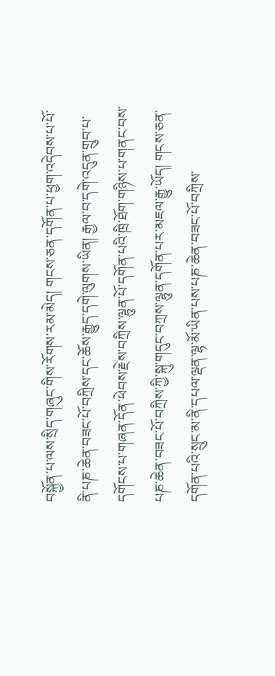བསྐྱོན་པ་ལས་སྲིད་གཞུང་གིས་རོགས་རམ་མེད། གངས་ཅན་དགོན་པ་ཕྱག་འདེབས་པ་པོ་ནི་པཎ་ཆེན་བཟང་པོ་བཀྲིས་དང་ཆོས་རྒྱུད་དགེ་ལུགས་ཡིན། རྒྱལ་བ་དགེ་འདུན་གྲུབ་པ་དགོངས་པ་གཞན་དོན་ཕེབས་རྗེས་བཀྲིས་ལྷུན་པོ་དགོན་པའི་ཁྲི་ཐོག་གཉིས་པ་གནང་བས་པཎ་ཆེན་བཟང་པོ་བཀྲིས་ཀྱི་སྐུ་གདུང་བཀྲས་ལྷུན་དགོན་པར་མཇལ་རྒྱུ་ཡོད། གངས་ཅན་དགོན་པའི་སྲུང་མ་ནི་དཔལ་ལྡན་ལྷ་མོ་ཡིན་པས་པཎ་ཆེན་བཟང་པོ་བཀྲིས་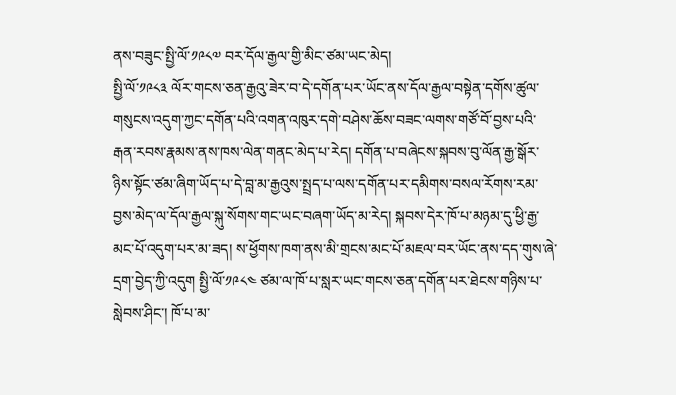ནས་བཟུང་སྤྱི་ལོ་༡༩༨༧ བར་དོལ་རྒྱལ་གྱི་མིང་ཙམ་ཡང་མེད།
སྤྱི་ལོ་༡༩༨༣ ལོར་གངས་ཅན་རྒྱའུ་ཟེར་བ་དེ་དགོན་པར་ཡོང་ནས་དོལ་རྒྱལ་བསྟེན་དགོས་ཚུལ་གསུངས་འདུག་ཀྱང་དགོན་པའི་འགན་འཁུར་དགེ་བཤེས་ཆོས་བཟང་ལགས་གཙོ་བོ་བྱས་པའི་རྒན་རབས་རྣམས་ནས་ཁས་ལེན་གནང་མེད་པ་རེད། དགོན་པ་བཞེངས་སྐབས་བུ་ལོན་རྒྱ་སྒོར་ཉིས་སྟོང་ཙམ་ཞིག་ཡོད་པ་དེ་བླ་མ་རྒྱའུས་སྤྲད་པ་ལས་དགོན་པར་དམིགས་བསལ་རོགས་རམ་བྱས་མེད་ལ་དོལ་རྒྱལ་སྐུ་སོགས་གང་ཡང་བཞག་ཡོད་མ་རེད། སྐབས་དེར་ཁོ་པ་མཉམ་དུ་ཕྱི་རྒྱ་མང་པོ་འདུག་པར་མ་ཟད། ས་ཕྱོགས་ཁག་ནས་མི་གྲངས་མང་པོ་མཇལ་བར་ཡོང་ནས་དད་གུས་ཞེ་དྲག་བྱེད་ཀྱི་འདུག སྤྱི་ལོ་༡༩༨༤ ཙམ་ལ་ཁོ་པ་སླར་ཡང་གངས་ཅན་དགོན་པར་ཐེངས་གཉིས་པ་སླེབས་ཤིང་། ཁོ་པ་མ་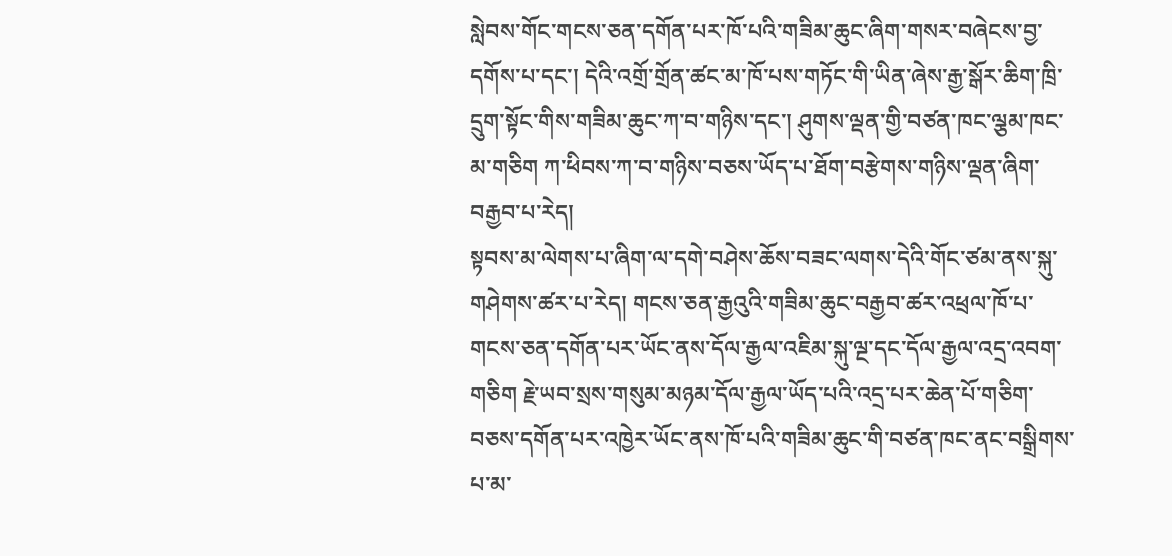སླེབས་གོང་གངས་ཅན་དགོན་པར་ཁོ་པའི་གཟིམ་ཆུང་ཞིག་གསར་བཞེངས་བྱ་དགོས་པ་དང་། དེའི་འགྲོ་གྲོན་ཚང་མ་ཁོ་པས་གཏོང་གི་ཡིན་ཞེས་རྒྱ་སྒོར་ཆིག་ཁྲི་དྲུག་སྟོང་གིས་གཟིམ་ཆུང་ཀ་བ་གཉིས་དང་། ཤུགས་ལྡན་གྱི་བཙན་ཁང་ལྕམ་ཁང་མ་གཅིག ཀ་ཕིབས་ཀ་བ་གཉིས་བཅས་ཡོད་པ་ཐོག་བརྩེགས་གཉིས་ལྡན་ཞིག་བརྒྱབ་པ་རེད།
སྟབས་མ་ལེགས་པ་ཞིག་ལ་དགེ་བཤེས་ཆོས་བཟང་ལགས་དེའི་གོང་ཙམ་ནས་སྐུ་གཤེགས་ཚར་པ་རེད། གངས་ཅན་རྒྱའུའི་གཟིམ་ཆུང་བརྒྱབ་ཚར་འཕྲལ་ཁོ་པ་གངས་ཅན་དགོན་པར་ཡོང་ནས་དོལ་རྒྱལ་འཇིམ་སྐུ་ལྔ་དང་དོལ་རྒྱལ་འདྲ་འབག་གཅིག རྗེ་ཡབ་སྲས་གསུམ་མཉམ་དོལ་རྒྱལ་ཡོད་པའི་འདྲ་པར་ཆེན་པོ་གཅིག་བཅས་དགོན་པར་འཁྱེར་ཡོང་ནས་ཁོ་པའི་གཟིམ་ཆུང་གི་བཙན་ཁང་ནང་བསྒྲིགས་པ་མ་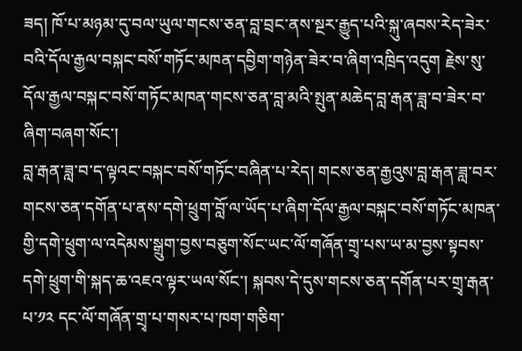ཟད། ཁོ་པ་མཉམ་དུ་བལ་ཡུལ་གངས་ཅན་བླ་བྲང་ནས་སྔར་རྒྱུད་པའི་སྐུ་ཞབས་རེད་ཟེར་བའི་དོལ་རྒྱལ་བསྐང་བསོ་གཏོང་མཁན་དབྱིག་གཉེན་ཟེར་བ་ཞིག་འཁྲིད་འདུག རྗེས་སུ་དོལ་རྒྱལ་བསྐང་བསོ་གཏོང་མཁན་གངས་ཅན་བླ་མའི་སྤུན་མཆེད་བླ་རྒན་ཟླ་བ་ཟེར་བ་ཞིག་བཞག་སོང་།
བླ་རྒན་ཟླ་བ་ད་ལྟའང་བསྐང་བསོ་གཏོང་བཞིན་པ་རེད། གངས་ཅན་རྒྱའུས་བླ་རྒན་ཟླ་བར་གངས་ཅན་དགོན་པ་ནས་དགེ་ཕྲུག་བློ་ལ་ཡོད་པ་ཞིག་དོལ་རྒྱལ་བསྐང་བསོ་གཏོང་མཁན་གྱི་དགེ་ཕྲུག་ལ་འདེམས་སྒྲུག་བྱས་བཅུག་སོང་ཡང་ལོ་གཞོན་གྲྭ་པས་ཡ་མ་བྱས་སྟབས་དགེ་ཕྲུག་གི་སྐད་ཆ་འཇའ་ལྟར་ཡལ་སོང་། སྐབས་དེ་དུས་གངས་ཅན་དགོན་པར་གྲྭ་རྒན་པ་༡༢ དང་ལོ་གཞོན་གྲྭ་པ་གསར་པ་ཁག་གཅིག་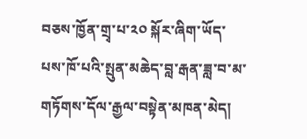བཅས་ཁྱོན་གྲྭ་པ་༢༠ སྐོར་ཞིག་ཡོད་པས་ཁོ་པའི་སྤུན་མཆེད་བླ་རྒན་ཟླ་བ་མ་གཏོགས་དོལ་རྒྱལ་བསྟེན་མཁན་མེད།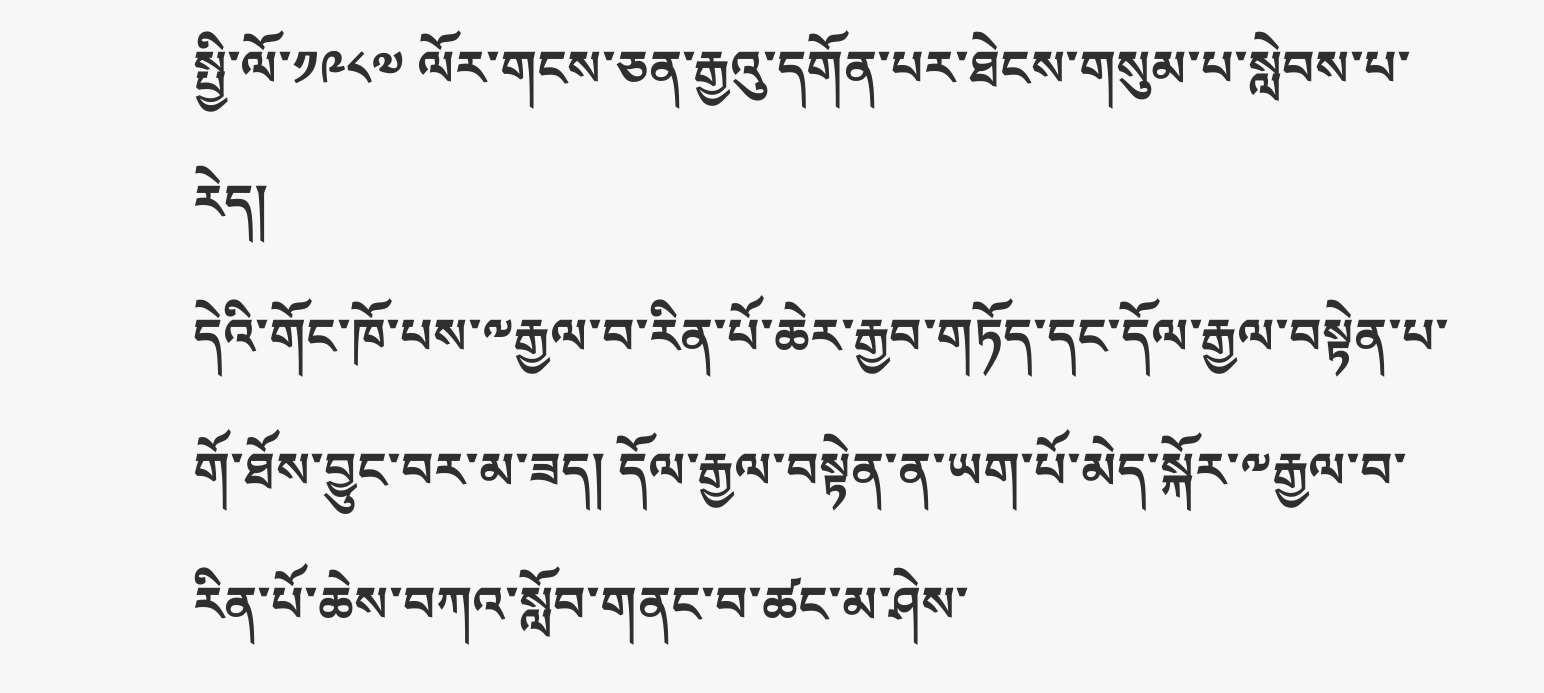སྤྱི་ལོ་༡༩༨༧ ལོར་གངས་ཅན་རྒྱའུ་དགོན་པར་ཐེངས་གསུམ་པ་སླེབས་པ་རེད།
དེའི་གོང་ཁོ་པས་༸རྒྱལ་བ་རིན་པོ་ཆེར་རྒྱབ་གཏོད་དང་དོལ་རྒྱལ་བསྟེན་པ་གོ་ཐོས་བྱུང་བར་མ་ཟད། དོལ་རྒྱལ་བསྟེན་ན་ཡག་པོ་མེད་སྐོར་༸རྒྱལ་བ་རིན་པོ་ཆེས་བཀའ་སློབ་གནང་བ་ཚང་མ་ཤེས་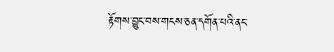རྟོགས་བྱུང་བས་གངས་ཅན་དགོན་པའི་ནང་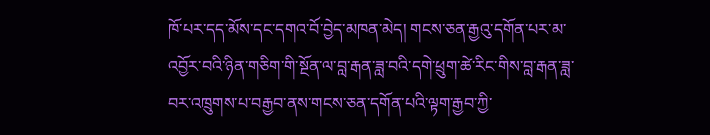ཁོ་པར་དད་མོས་དང་དགའ་བོ་བྱེད་མཁན་མེད། གངས་ཅན་རྒྱའུ་དགོན་པར་མ་འབྱོར་བའི་ཉིན་གཅིག་གི་སྔོན་ལ་བླ་རྒན་ཟླ་བའི་དགེ་ཕྲུག་ཚེ་རིང་གིས་བླ་རྒན་ཟླ་བར་འཁྲུགས་པ་བརྒྱབ་ནས་གངས་ཅན་དགོན་པའི་ལྟག་རྒྱབ་ཀྱི་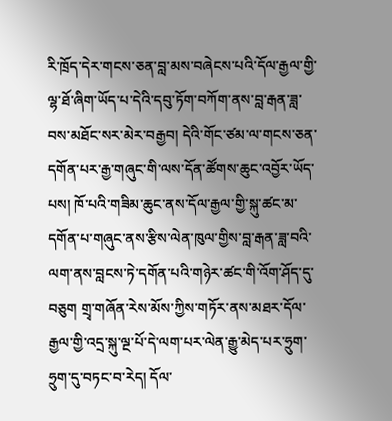རི་ཁྲོད་དེར་གངས་ཅན་བླ་མས་བཞེངས་པའི་དོལ་རྒྱལ་གྱི་ལྷ་ཐོ་ཞིག་ཡོད་པ་དེའི་དབུ་ཏོག་བཀོག་ནས་བླ་རྒན་ཟླ་བས་མཐོང་སར་མེར་བརྒྱབ། དེའི་གོང་ཙམ་ལ་གངས་ཅན་དགོན་པར་རྒྱ་གཞུང་གི་ལས་དོན་ཚོགས་ཆུང་འབྱོར་ཡོད་པས། ཁོ་པའི་གཟིམ་ཆུང་ནས་དོལ་རྒྱལ་གྱི་སྐུ་ཚང་མ་དགོན་པ་གཞུང་ནས་རྩིས་ལེན་ཁུལ་གྱིས་བླ་རྒན་ཟླ་བའི་ལག་ནས་བླངས་ཏེ་དགོན་པའི་གཉེར་ཚང་གི་འོག་ཤོད་དུ་བཅུག གྲྭ་གཞོན་རེས་མོས་ཀྱིས་གཏོར་ནས་མཐར་དོལ་རྒྱལ་གྱི་འདྲ་སྐུ་ལྔ་པོ་དེ་ལག་པར་ལེན་རྒྱུ་མེད་པར་ཧྲུག་ཧྲུག་དུ་བཏང་བ་རེད། དོལ་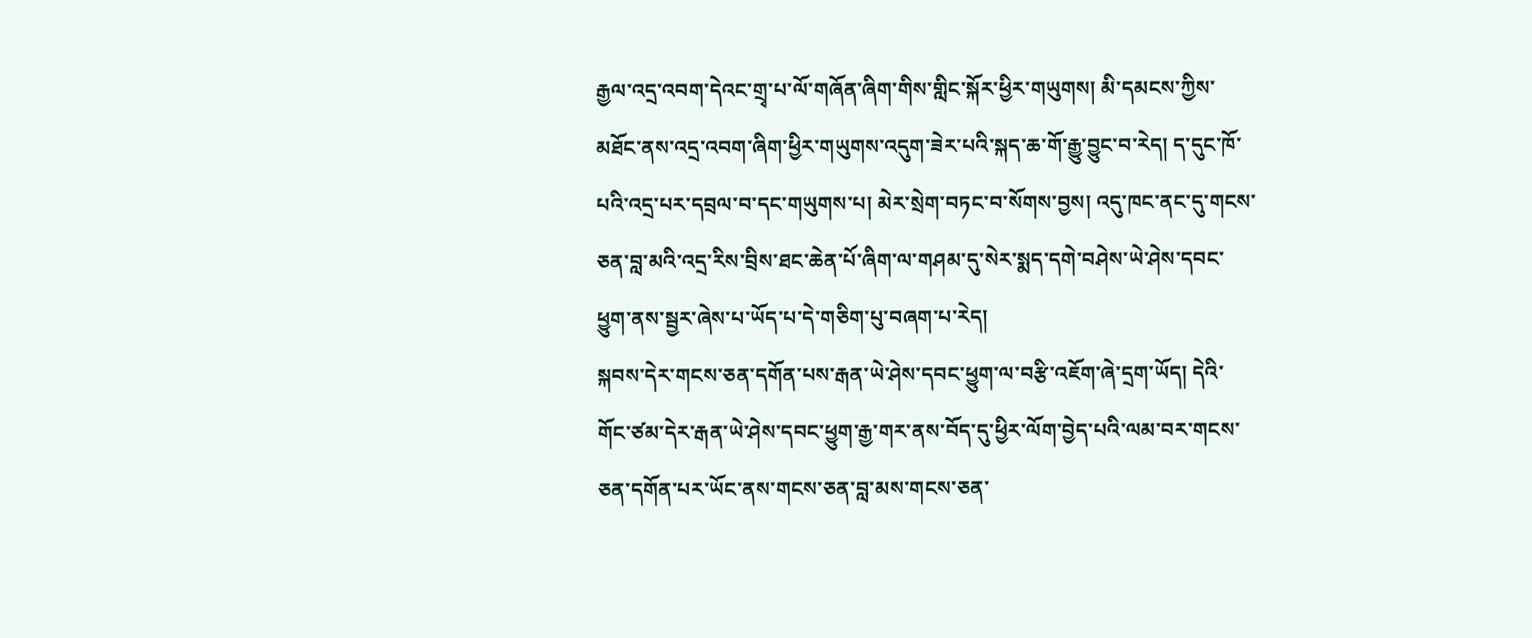རྒྱལ་འདྲ་འབག་དེའང་གྲྭ་པ་ལོ་གཞོན་ཞིག་གིས་གླིང་སྐོར་ཕྱིར་གཡུགས། མི་དམངས་ཀྱིས་མཐོང་ནས་འདྲ་འབག་ཞིག་ཕྱིར་གཡུགས་འདུག་ཟེར་པའི་སྐད་ཆ་གོ་རྒྱུ་བྱུང་བ་རེད། ད་དུང་ཁོ་པའི་འདྲ་པར་དབྲལ་བ་དང་གཡུགས་པ། མེར་སྲེག་བཏང་བ་སོགས་བྱས། འདུ་ཁང་ནང་དུ་གངས་ཅན་བླ་མའི་འདྲ་རིས་བྲིས་ཐང་ཆེན་པོ་ཞིག་ལ་གཤམ་དུ་སེར་སྨད་དགེ་བཤེས་ཡེ་ཤེས་དབང་ཕྱུག་ནས་སྦྱར་ཞེས་པ་ཡོད་པ་དེ་གཅིག་པུ་བཞག་པ་རེད།
སྐབས་དེར་གངས་ཅན་དགོན་པས་རྒན་ཡེ་ཤེས་དབང་ཕྱུག་ལ་བརྩི་འཇོག་ཞེ་དྲག་ཡོད། དེའི་གོང་ཙམ་དེར་རྒན་ཡེ་ཤེས་དབང་ཕྱུག་རྒྱ་གར་ནས་བོད་དུ་ཕྱིར་ལོག་བྱེད་པའི་ལམ་བར་གངས་ཅན་དགོན་པར་ཡོང་ནས་གངས་ཅན་བླ་མས་གངས་ཅན་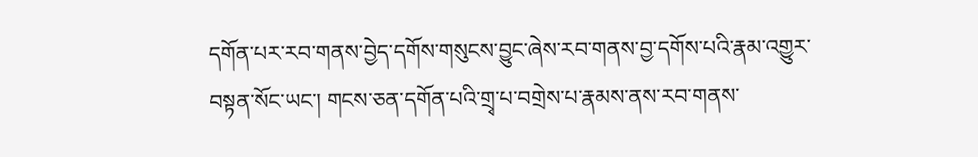དགོན་པར་རབ་གནས་བྱེད་དགོས་གསུངས་བྱུང་ཞེས་རབ་གནས་བྱ་དགོས་པའི་རྣམ་འགྱུར་བསྟན་སོང་ཡང་། གངས་ཅན་དགོན་པའི་གྲྭ་པ་བགྲེས་པ་རྣམས་ནས་རབ་གནས་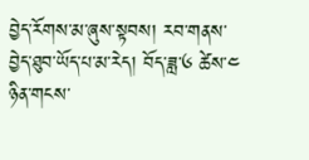བྱེད་རོགས་མ་ཞུས་སྟབས། རབ་གནས་བྱེད་ཐུབ་ཡོད་པ་མ་རེད། བོད་ཟླ་༦ ཚེས་༤ ཉིན་གངས་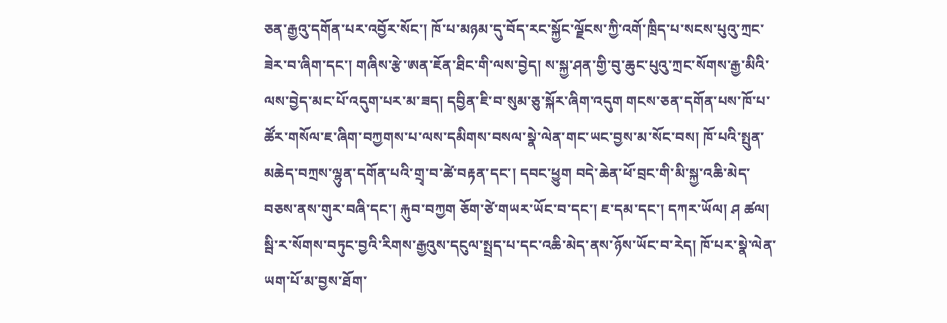ཅན་རྒྱའུ་དགོན་པར་འབྱོར་སོང་། ཁོ་པ་མཉམ་དུ་བོད་རང་སྐྱོང་ལྗོངས་ཀྱི་འགོ་ཁྲིད་པ་སངས་པུའུ་ཀྲང་ཟེར་བ་ཞིག་དང་། གཞིས་རྩེ་ཨན་ཇོན་ཐིང་གི་ལས་བྱེད། ས་སྐྱ་ཤན་གྱི་བུ་ཆུང་པུའུ་ཀྲང་སོགས་རྒྱ་མིའི་ལས་བྱེད་མང་པོ་འདུག་པར་མ་ཟད། དབྱིན་ཇི་བ་སུམ་ཅུ་སྐོར་ཞིག་འདུག གངས་ཅན་དགོན་པས་ཁོ་པ་ཚོར་གསོལ་ཇ་ཞིག་བཀྱགས་པ་ལས་དམིགས་བསལ་སྣེ་ལེན་གང་ཡང་བྱས་མ་སོང་བས། ཁོ་པའི་སྤུན་མཆེད་བཀྲས་ལྷུན་དགོན་པའི་གྲྭ་བ་ཚེ་བརྟན་དང་། དབང་ཕྱུག བདེ་ཆེན་ཕོ་བྲང་གི་མི་སྐྱ་འཆི་མེད་བཅས་ནས་གུར་བཞི་དང་། རྐུབ་བཀྱག ཅོག་ཙེ་གཡར་ཡོང་བ་དང་། ཇ་དམ་དང་། དཀར་ཡོལ། ཤ ཚལ། སྦི་ར་སོགས་བཏུང་བྱའི་རིགས་རྒྱའུས་དངུལ་སྤྲད་པ་དང་འཆི་མེད་ནས་ཉོས་ཡོང་བ་རེད། ཁོ་པར་སྣེ་ལེན་ཡག་པོ་མ་བྱས་ཐོག་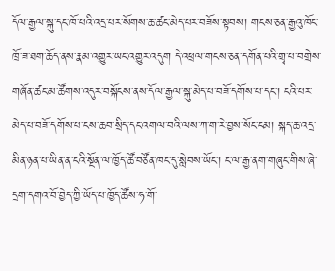དོལ་རྒྱལ་སྐུ་དང་ཁོ་པའི་འདྲ་པར་སོགས་ཆ་ཚང་མེད་པར་བཟོས་སྟབས། གངས་ཅན་རྒྱའུ་ཁོང་ཁྲོ་ཟ་ཐག་ཆོད་ནས་རྣམ་འགྱུར་ཡང་འགྱུར་འདུག དེ་འཕྲལ་གངས་ཅན་དགོན་པའི་གྲྭ་པ་བགྲེས་གཞོན་ཚང་མ་ཚོགས་འདུར་བསྐོངས་ནས་དོལ་རྒྱལ་སྐུ་མེད་པ་བཟོ་དགོས་པ་དང་། ངའི་པར་མེད་པ་བཟོ་དགོས་པ་ངས་ཆབ་སྲིད་དང་འགལ་བའི་ལས་ཀ་ག་རེ་བྱས་སོང་ངམ། སྐད་ཆ་འདྲ་མིན་ཉན་པ་ཡིན་ན་ངའི་སྔོན་ལ་ཁྱོད་ཚོ་བཙོན་ཁང་དུ་སླེབས་ཡོང་། ང་ལ་རྒྱ་ནག་གཞུང་གིས་ཞེ་དྲག་དགའ་བོ་བྱེད་ཀྱི་ཡོད་པ་ཁྱོད་ཚོས་ཧ་གོ་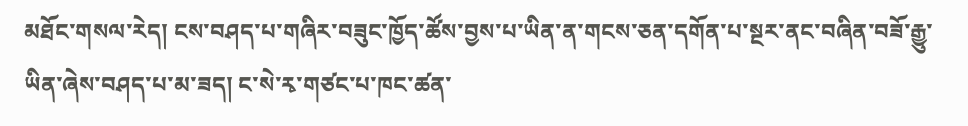མཐོང་གསལ་རེད། ངས་བཤད་པ་གཞིར་བཟུང་ཁྱོད་ཚོས་བྱས་པ་ཡིན་ན་གངས་ཅན་དགོན་པ་སྔར་ནང་བཞིན་བཟོ་རྒྱུ་ཡིན་ཞེས་བཤད་པ་མ་ཟད། ང་སེ་རྭ་གཙང་པ་ཁང་ཚན་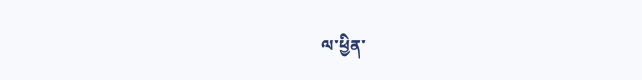ལ་ཕྱིན་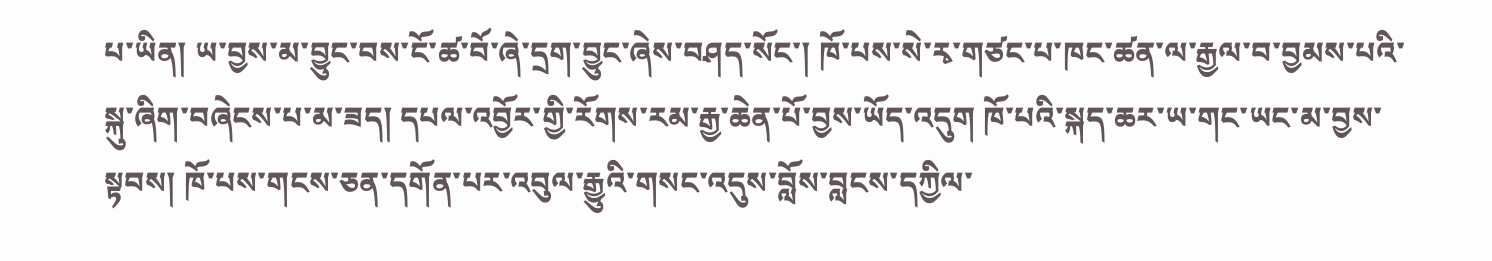པ་ཡིན། ཡ་བྱས་མ་བྱུང་བས་ངོ་ཚ་བོ་ཞེ་དྲག་བྱུང་ཞེས་བཤད་སོང་། ཁོ་པས་སེ་རྭ་གཙང་པ་ཁང་ཚན་ལ་རྒྱལ་བ་བྱམས་པའི་སྐུ་ཞིག་བཞེངས་པ་མ་ཟད། དཔལ་འབྱོར་གྱི་རོགས་རམ་རྒྱ་ཆེན་པོ་བྱས་ཡོད་འདུག ཁོ་པའི་སྐད་ཆར་ཡ་གང་ཡང་མ་བྱས་སྟབས། ཁོ་པས་གངས་ཅན་དགོན་པར་འབུལ་རྒྱུའི་གསང་འདུས་བློས་བླངས་དཀྱིལ་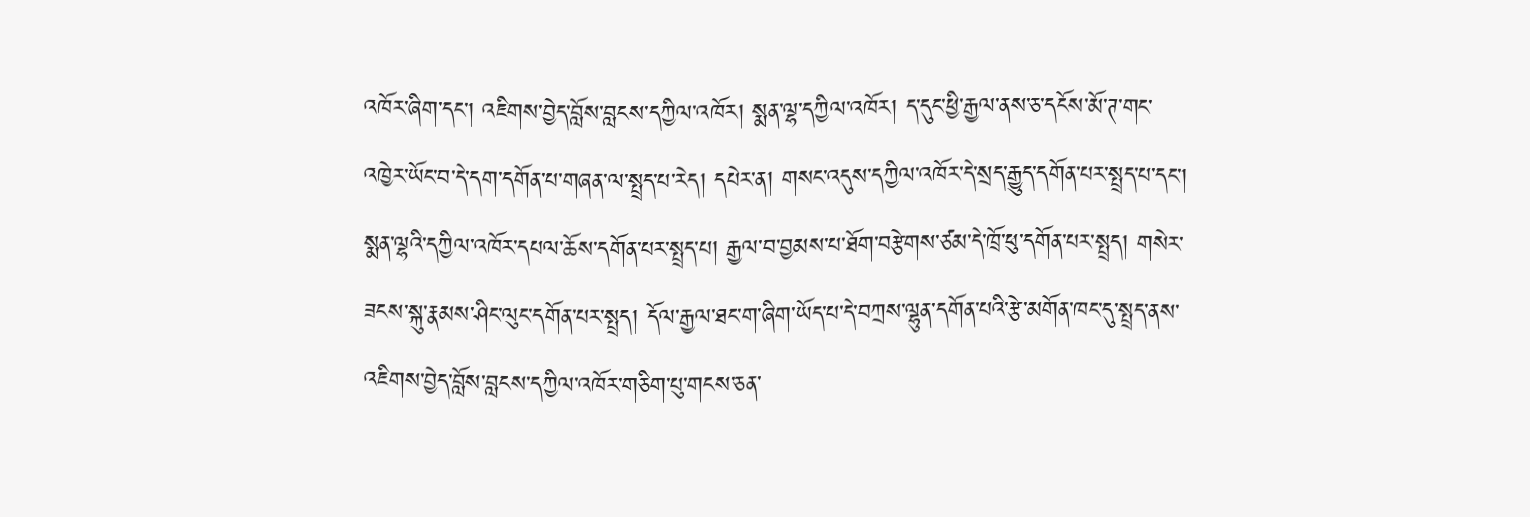འཁོར་ཞིག་དང་། འཇིགས་བྱེད་བློས་བླངས་དཀྱིལ་འཁོར། སྨན་ལྷ་དཀྱིལ་འཁོར། ད་དུང་ཕྱི་རྒྱལ་ནས་ཅ་དངོས་མོ་ཊ་གང་འཁྱེར་ཡོང་བ་དེ་དག་དགོན་པ་གཞན་ལ་སྤྲད་པ་རེད། དཔེར་ན། གསང་འདུས་དཀྱིལ་འཁོར་དེ་སྲད་རྒྱུད་དགོན་པར་སྤྲད་པ་དང་། སྨན་ལྷའི་དཀྱིལ་འཁོར་དཔལ་ཆོས་དགོན་པར་སྤྲད་པ། རྒྱལ་བ་བྱམས་པ་ཐོག་བརྩེགས་ཙམ་དེ་ཁྲོ་ཕུ་དགོན་པར་སྤྲད། གསེར་ཟངས་སྐུ་རྣམས་ཤིང་ལུང་དགོན་པར་སྤྲད། དོལ་རྒྱལ་ཐང་ག་ཞིག་ཡོད་པ་དེ་བཀྲས་ལྷུན་དགོན་པའི་རྩེ་མགོན་ཁང་དུ་སྤྲད་ནས་འཇིགས་བྱེད་བློས་བླངས་དཀྱིལ་འཁོར་གཅིག་པུ་གངས་ཅན་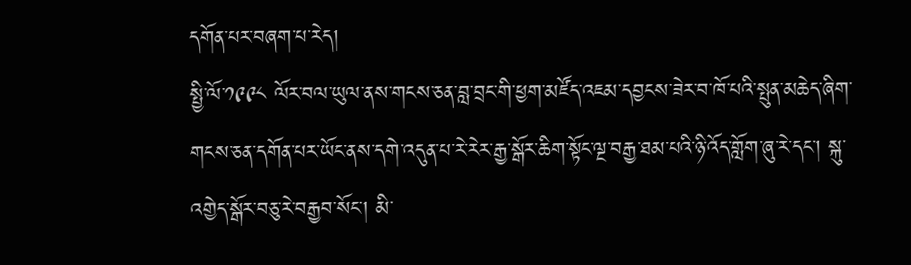དགོན་པར་བཞག་པ་རེད།
སྤྱི་ལོ་༡༩༩༨ ལོར་བལ་ཡུལ་ནས་གངས་ཅན་བླ་བྲང་གི་ཕྱག་མཛོད་འཇམ་དབྱངས་ཟེར་བ་ཁོ་པའི་སྤུན་མཆེད་ཞིག་གངས་ཅན་དགོན་པར་ཡོང་ནས་དགེ་འདུན་པ་རེ་རེར་རྒྱ་སྒོར་ཆིག་སྟོང་ལྔ་བརྒྱ་ཐམ་པའི་ཉི་འོད་གློག་ཞུ་རེ་དང་། སྐུ་འགྱེད་སྒོར་བཅུ་རེ་བརྒྱབ་སོང་། མི་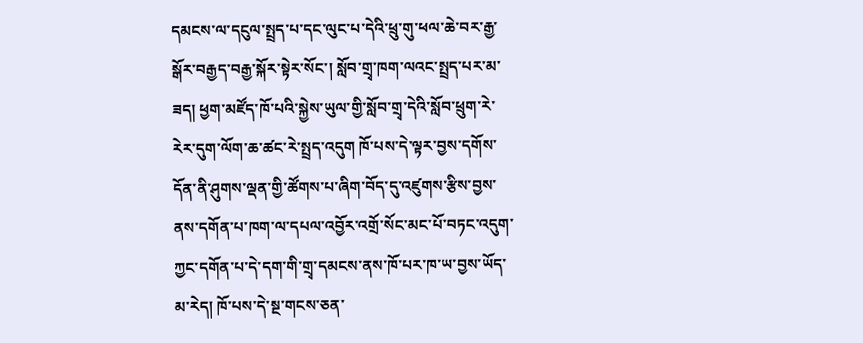དམངས་ལ་དངུལ་སྤྲད་པ་དང་ལུང་པ་དེའི་ཕྲུ་གུ་ཕལ་ཆེ་བར་རྒྱ་སྒོར་བརྒྱད་བརྒྱ་སྐོར་སྟེར་སོང་། སློབ་གྲྭ་ཁག་ལའང་སྤྲད་པར་མ་ཟད། ཕྱག་མཛོད་ཁོ་པའི་སྐྱེས་ཡུལ་གྱི་སློབ་གྲྭ་དེའི་སློབ་ཕྲུག་རེ་རེར་དུག་ལོག་ཆ་ཚང་རེ་སྤྲད་འདུག ཁོ་པས་དེ་ལྟར་བྱས་དགོས་དོན་ནི་ཤུགས་ལྡན་གྱི་ཚོགས་པ་ཞིག་བོད་དུ་འཛུགས་རྩིས་བྱས་ནས་དགོན་པ་ཁག་ལ་དཔལ་འབྱོར་འགྲོ་སོང་མང་པོ་བཏང་འདུག་ཀྱང་དགོན་པ་དེ་དག་གི་གྲྭ་དམངས་ནས་ཁོ་པར་ཁ་ཡ་བྱས་ཡོད་མ་རེད། ཁོ་པས་དེ་སྔ་གངས་ཅན་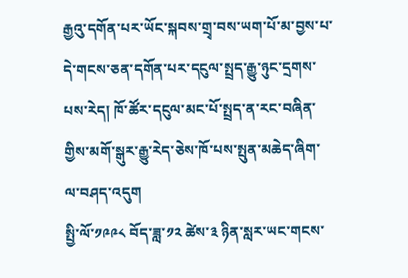རྒྱའུ་དགོན་པར་ཡོང་སྐབས་གྲྭ་བས་ཡག་པོ་མ་བྱས་པ་དེ་གངས་ཅན་དགོན་པར་དངུལ་སྤྲད་རྒྱུ་ཉུང་དྲགས་པས་རེད། ཁོ་ཚོར་དངུལ་མང་པོ་སྤྲད་ན་རང་བཞིན་གྱིས་མགོ་སྒུར་རྒྱུ་རེད་ཅེས་ཁོ་པས་སྤུན་མཆེད་ཞིག་ལ་བཤད་འདུག
སྤྱི་ལོ་༡༩༩༨ བོད་ཟླ་༡༢ ཚེས་༣ ཉིན་སླར་ཡང་གངས་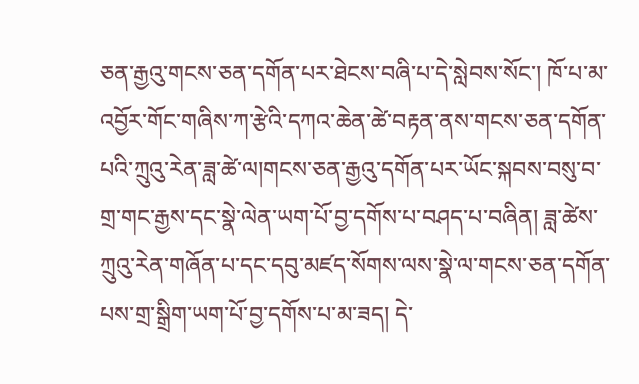ཅན་རྒྱའུ་གངས་ཅན་དགོན་པར་ཐེངས་བཞི་པ་དེ་སླེབས་སོང་། ཁོ་པ་མ་འབྱོར་གོང་གཞིས་ཀ་རྩེའི་དཀའ་ཆེན་ཚེ་བརྟན་ནས་གངས་ཅན་དགོན་པའི་ཀྲུའུ་རེན་ཟླ་ཚེ་ལ།གངས་ཅན་རྒྱའུ་དགོན་པར་ཡོང་སྐབས་བསུ་བ་གྲ་གང་རྒྱས་དང་སྣེ་ལེན་ཡག་པོ་བྱ་དགོས་པ་བཤད་པ་བཞིན། ཟླ་ཚེས་ཀྲུའུ་རེན་གཞོན་པ་དང་དབུ་མཛད་སོགས་ལས་སྣེ་ལ་གངས་ཅན་དགོན་པས་གྲ་སྒྲིག་ཡག་པོ་བྱ་དགོས་པ་མ་ཟད། དེ་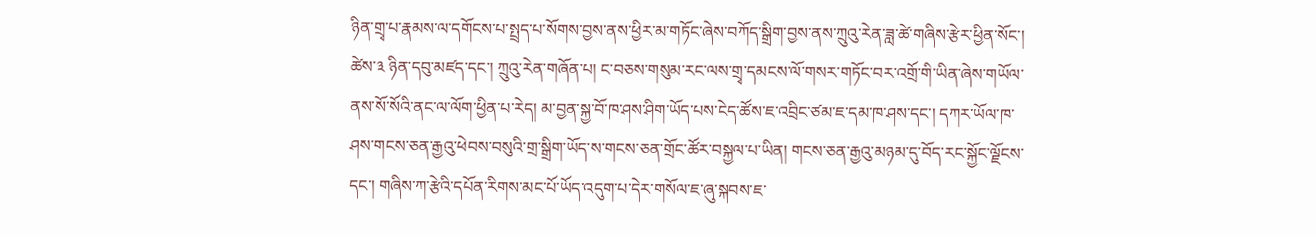ཉིན་གྲྭ་པ་རྣམས་ལ་དགོངས་པ་སྤྲད་པ་སོགས་བྱས་ནས་ཕྱིར་མ་གཏོང་ཞེས་བཀོད་སྒྲིག་བྱས་ནས་ཀྲུའུ་རེན་ཟླ་ཚེ་གཞིས་རྩེར་ཕྱིན་སོང་། ཚེས་༣ ཉིན་དབུ་མཛད་དང་། ཀྲུའུ་རེན་གཞོན་པ། ང་བཅས་གསུམ་རང་ལས་གྲྭ་དམངས་ལོ་གསར་གཏོང་བར་འགྲོ་གི་ཡིན་ཞེས་གཡོལ་ནས་སོ་སོའི་ནང་ལ་ལོག་ཕྱིན་པ་རེད། མ་བྱན་སྐྱ་བོ་ཁ་ཤས་ཤིག་ཡོད་པས་ངེད་ཚོས་ཇ་འབྲིང་ཙམ་ཇ་དམ་ཁ་ཤས་དང་། དཀར་ཡོལ་ཁ་ཤས་གངས་ཅན་རྒྱའུ་ཕེབས་བསུའི་གྲ་སྒྲིག་ཡོད་ས་གངས་ཅན་གྲོང་ཚོར་བསྐྱལ་པ་ཡིན། གངས་ཅན་རྒྱའུ་མཉམ་དུ་བོད་རང་སྐྱོང་ལྗོངས་དང་། གཞིས་ཀ་རྩེའི་དཔོན་རིགས་མང་པོ་ཡོད་འདུག་པ་དེར་གསོལ་ཇ་ཞུ་སྐབས་ཇ་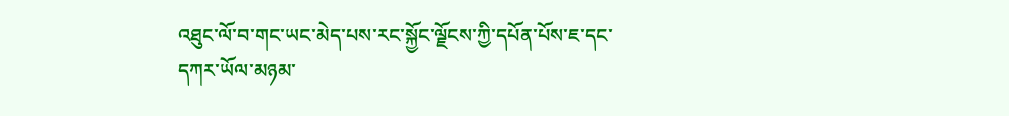འཐུང་ལོ་བ་གང་ཡང་མེད་པས་རང་སྐྱོང་ལྗོངས་ཀྱི་དཔོན་པོས་ཇ་དང་དཀར་ཡོལ་མཉམ་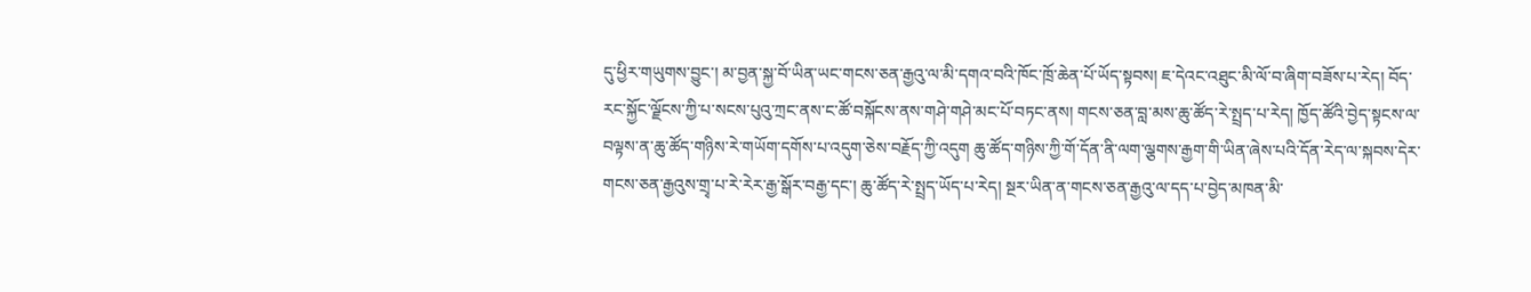དུ་ཕྱིར་གཡུགས་བྱུང་། མ་བྱན་སྐྱ་བོ་ཡིན་ཡང་གངས་ཅན་རྒྱའུ་ལ་མི་དགའ་བའི་ཁོང་ཁྲོ་ཆེན་པོ་ཡོད་སྟབས། ཇ་དེའང་འཐུང་མི་ལོ་བ་ཞིག་བཟོས་པ་རེད། བོད་རང་སྐྱོང་ལྗོངས་ཀྱི་པ་སངས་པུའུ་ཀྲང་ནས་ང་ཚོ་བསྐོངས་ནས་གཤེ་གཤེ་མང་པོ་བཏང་ནས། གངས་ཅན་བླ་མས་ཆུ་ཚོད་རེ་སྤྲད་པ་རེད། ཁྱོད་ཚོའི་བྱེད་སྟངས་ལ་བལྟས་ན་ཆུ་ཚོད་གཉིས་རེ་གཡོག་དགོས་པ་འདུག་ཅེས་བརྗོད་ཀྱི་འདུག ཆུ་ཚོད་གཉིས་ཀྱི་གོ་དོན་ནི་ལག་ལྕགས་རྒྱག་གི་ཡིན་ཞེས་པའི་དོན་རེད་ལ་སྐབས་དེར་གངས་ཅན་རྒྱའུས་གྲྭ་པ་རེ་རེར་རྒྱ་སྒོར་བརྒྱ་དང་། ཆུ་ཚོད་རེ་སྤྲད་ཡོད་པ་རེད། སྔར་ཡིན་ན་གངས་ཅན་རྒྱའུ་ལ་དད་པ་བྱེད་མཁན་མི་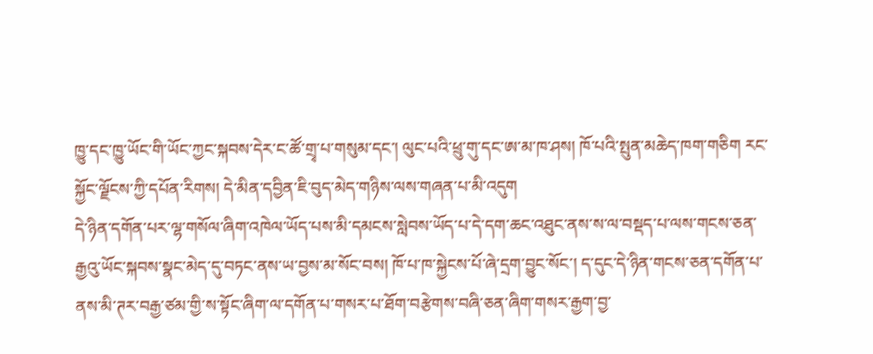ཁྱུ་དང་ཁྱུ་ཡོང་གི་ཡོང་ཀྱང་སྐབས་དེར་ང་ཚོ་གྲྭ་པ་གསུམ་དང་། ལུང་པའི་ཕྲུ་གུ་དང་ཨ་མ་ཁ་ཤས། ཁོ་པའི་སྤུན་མཆེད་ཁག་གཅིག རང་སྐྱོང་ལྗོངས་ཀྱི་དཔོན་རིགས། དེ་མིན་དབྱིན་ཇི་བུད་མེད་གཉིས་ལས་གཞན་པ་མི་འདུག
དེ་ཉིན་དགོན་པར་ལྷ་གསོལ་ཞིག་འཁེལ་ཡོད་པས་མི་དམངས་སླེབས་ཡོད་པ་དེ་དག་ཆང་འཐུང་ནས་ས་ལ་བསྡད་པ་ལས་གངས་ཅན་རྒྱའུ་ཡོང་སྐབས་སྣང་མེད་དུ་བཏང་ནས་ཡ་བྱས་མ་སོང་བས། ཁོ་པ་ཁ་སྐྱེངས་པོ་ཞེ་དྲག་བྱུང་སོང་། ད་དུང་དེ་ཉིན་གངས་ཅན་དགོན་པ་ནས་མི་ཊར་བརྒྱ་ཙམ་གྱི་ས་སྟོང་ཞིག་ལ་དགོན་པ་གསར་པ་ཐོག་བརྩེགས་བཞི་ཅན་ཞིག་གསར་རྒྱག་བྱ་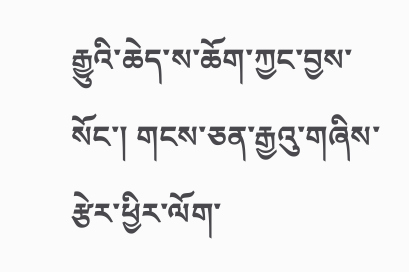རྒྱུའི་ཆེད་ས་ཆོག་ཀྱང་བྱས་སོང་། གངས་ཅན་རྒྱའུ་གཞིས་རྩེར་ཕྱིར་ལོག་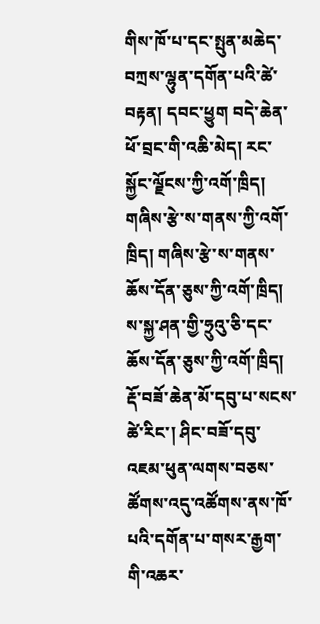གིས་ཁོ་པ་དང་སྤུན་མཆེད་བཀྲས་ལྷུན་དགོན་པའི་ཚེ་བརྟན། དབང་ཕྱུག བདེ་ཆེན་ཕོ་བྲང་གི་འཆི་མེད། རང་སྐྱོང་ལྗོངས་ཀྱི་འགོ་ཁྲིད། གཞིས་རྩེ་ས་གནས་ཀྱི་འགོ་ཁྲིད། གཞིས་རྩེ་ས་གནས་ཆོས་དོན་ཅུས་ཀྱི་འགོ་ཁྲིད། ས་སྐྱ་ཤན་གྱི་ཧྲུའུ་ཅི་དང་ཆོས་དོན་ཅུས་ཀྱི་འགོ་ཁྲིད། རྡོ་བཟོ་ཆེན་མོ་དབུ་པ་སངས་ཚེ་རིང་། ཤིང་བཟོ་དབུ་འཇམ་ཕུན་ལགས་བཅས་ཚོགས་འདུ་འཚོགས་ནས་ཁོ་པའི་དགོན་པ་གསར་རྒྱག་གི་འཆར་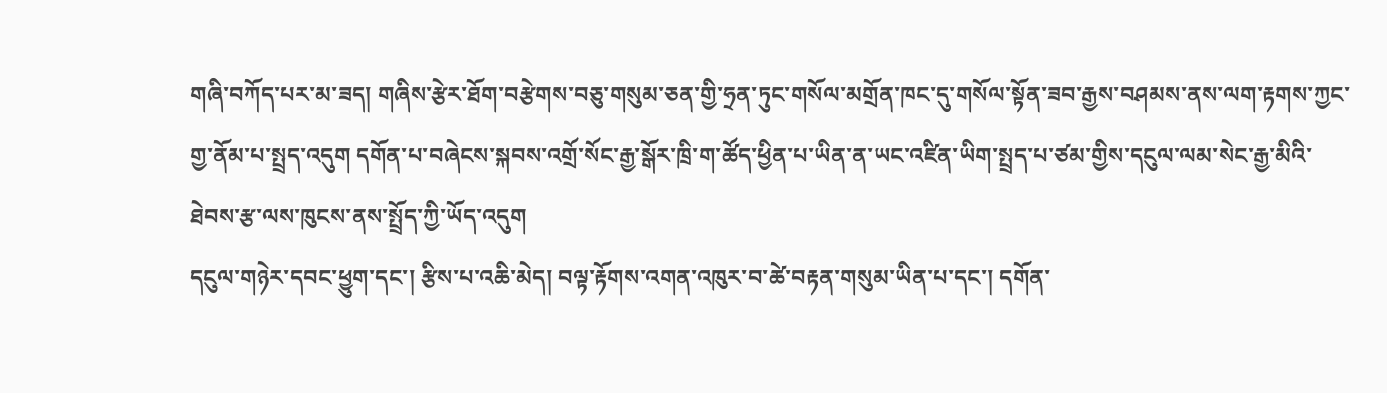གཞི་བཀོད་པར་མ་ཟད། གཞིས་རྩེར་ཐོག་བརྩེགས་བཅུ་གསུམ་ཅན་གྱི་ཧྲན་ཏུང་གསོལ་མགྲོན་ཁང་དུ་གསོལ་སྟོན་ཟབ་རྒྱས་བཤམས་ནས་ལག་རྟགས་ཀྱང་གྱ་ནོམ་པ་སྤྲད་འདུག དགོན་པ་བཞེངས་སྐབས་འགྲོ་སོང་རྒྱ་སྒོར་ཁྲི་ག་ཚོད་ཕྱིན་པ་ཡིན་ན་ཡང་འཛིན་ཡིག་སྤྲད་པ་ཙམ་གྱིས་དངུལ་ལམ་སེང་རྒྱ་མིའི་ཐེབས་རྩ་ལས་ཁུངས་ནས་སྤྲོད་ཀྱི་ཡོད་འདུག
དངུལ་གཉེར་དབང་ཕྱུག་དང་། རྩིས་པ་འཆི་མེད། བལྟ་རྟོགས་འགན་འཁུར་བ་ཚེ་བརྟན་གསུམ་ཡིན་པ་དང་། དགོན་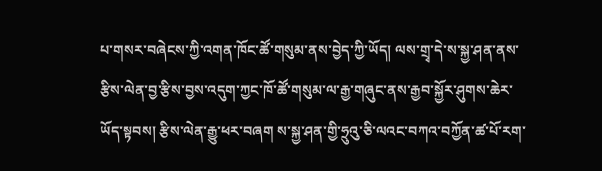པ་གསར་བཞེངས་ཀྱི་འགན་ཁོང་ཚོ་གསུམ་ནས་བྱེད་ཀྱི་ཡོད། ལས་གྲྭ་དེ་ས་སྐྱ་ཤན་ནས་རྩིས་ལེན་བྱ་རྩིས་བྱས་འདུག་ཀྱང་ཁོ་ཚོ་གསུམ་ལ་རྒྱ་གཞུང་ནས་རྒྱབ་སྐྱོར་ཤུགས་ཆེར་ཡོད་སྟབས། རྩིས་ལེན་རྒྱུ་ཕར་བཞག ས་སྐྱ་ཤན་གྱི་ཧྲུའུ་ཅི་ལའང་བཀའ་བཀྱོན་ཚ་པོ་རག་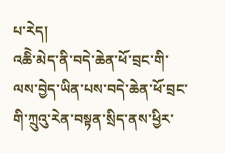པ་རེད།
འཆིེ་མེད་ནི་བདེ་ཆེན་ཕོ་བྲང་གི་ལས་བྱེད་ཡིན་པས་བདེ་ཆེན་ཕོ་བྲང་གི་ཀྲུའུ་རེན་བསྟན་སྲིད་ནས་ཕྱིར་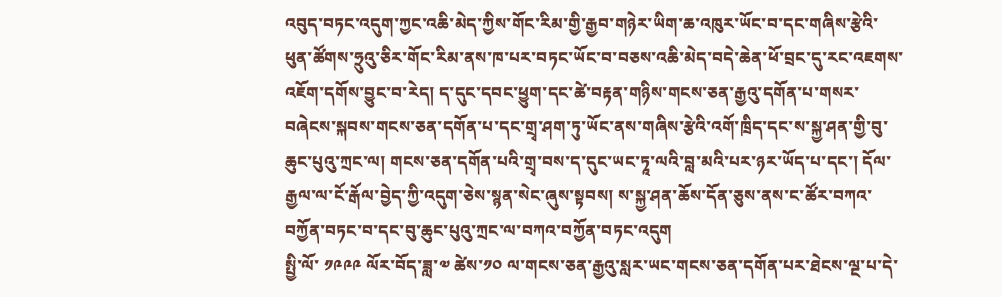འབུད་བཏང་འདུག་ཀྱང་འཆི་མེད་ཀྱིས་གོང་རིམ་གྱི་རྒྱབ་གཉེར་ཡིག་ཆ་འཁུར་ཡོང་བ་དང་གཞིས་རྩེའི་ཕུན་ཚོགས་ཧྲུའུ་ཅིར་གོང་རིམ་ནས་ཁ་པར་བཏང་ཡོང་བ་བཅས་འཆི་མེད་བདེ་ཆེན་ཕོ་བྲང་དུ་རང་འཇགས་འཇོག་དགོས་བྱུང་བ་རེད། ད་དུང་དབང་ཕྱུག་དང་ཚེ་བརྟན་གཉིས་གངས་ཅན་རྒྱའུ་དགོན་པ་གསར་བཞེངས་སྐབས་གངས་ཅན་དགོན་པ་དང་གྲྭ་ཤག་ཏུ་ཡོང་ནས་གཞིས་རྩེའི་འགོ་ཁྲིད་དང་ས་སྐྱ་ཤན་གྱི་བུ་ཆུང་པུའུ་ཀྲང་ལ། གངས་ཅན་དགོན་པའི་གྲྭ་བས་ད་དུང་ཡང་ཏཱ་ལའི་བླ་མའི་པར་ཉར་ཡོད་པ་དང་། དོལ་རྒྱལ་ལ་ངོ་རྒོལ་བྱེད་ཀྱི་འདུག་ཅེས་སྙན་སེང་ཞུས་སྟབས། ས་སྐྱ་ཤན་ཆོས་དོན་ཅུས་ནས་ང་ཚོར་བཀའ་བཀྱོན་བཏང་བ་དང་བུ་ཆུང་པུའུ་ཀྲང་ལ་བཀའ་བཀྱོན་བཏང་འདུག
སྤྱི་ལོ་ ༡༩༩༩ ལོར་བོད་ཟླ་༧ ཚེས་༡༠ ལ་གངས་ཅན་རྒྱའུ་སླར་ཡང་གངས་ཅན་དགོན་པར་ཐེངས་ལྔ་པ་དེ་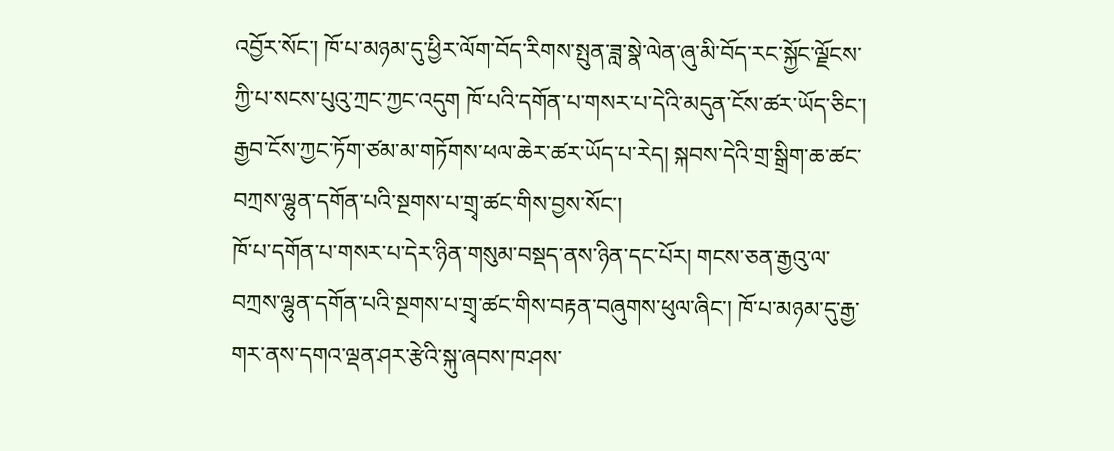འབྱོར་སོང་། ཁོ་པ་མཉམ་དུ་ཕྱིར་ལོག་བོད་རིགས་སྤུན་ཟླ་སྣེ་ལེན་ཞུ་མི་བོད་རང་སྐྱོང་ལྗོངས་ཀྱི་པ་སངས་པུའུ་ཀྲང་ཀྱང་འདུག ཁོ་པའི་དགོན་པ་གསར་པ་དེའི་མདུན་ངོས་ཚར་ཡོད་ཅིང་། རྒྱབ་ངོས་ཀྱང་ཏོག་ཙམ་མ་གཏོགས་ཕལ་ཆེར་ཚར་ཡོད་པ་རེད། སྐབས་དེའི་གྲ་སྒྲིག་ཆ་ཚང་བཀྲས་ལྷུན་དགོན་པའི་སྔགས་པ་གྲྭ་ཚང་གིས་བྱས་སོང་།
ཁོ་པ་དགོན་པ་གསར་པ་དེར་ཉིན་གསུམ་བསྡད་ནས་ཉིན་དང་པོར། གངས་ཅན་རྒྱའུ་ལ་བཀྲས་ལྷུན་དགོན་པའི་སྔགས་པ་གྲྭ་ཚང་གིས་བརྟན་བཞུགས་ཕུལ་ཞིང་། ཁོ་པ་མཉམ་དུ་རྒྱ་གར་ནས་དགའ་ལྡན་ཤར་རྩེའི་སྐུ་ཞབས་ཁ་ཤས་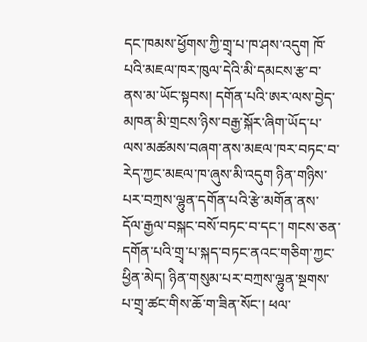དང་ཁམས་ཕྱོགས་ཀྱི་གྲྭ་པ་ཁ་ཤས་འདུག ཁོ་པའི་མཇལ་ཁར་ཁུལ་དེའི་མི་དམངས་རྩ་བ་ནས་མ་ཡོང་སྟབས། དགོན་པའི་ཨར་ལས་བྱེད་མཁན་མི་གྲངས་ཉིས་བརྒྱ་སྐོར་ཞིག་ཡོད་པ་ལས་མཚམས་བཞག་ནས་མཇལ་ཁར་བཏང་བ་རེད་ཀྱང་མཇལ་ཁ་ཞུས་མི་འདུག ཉིན་གཉིས་པར་བཀྲས་ལྷུན་དགོན་པའི་རྩེ་མགོན་ནས་དོལ་རྒྱལ་བསྐང་བསོ་བཏང་བ་དང་། གངས་ཅན་དགོན་པའི་གྲྭ་པ་སྐད་བཏང་ནའང་གཅིག་ཀྱང་ཕྱིན་མེད། ཉིན་གསུམ་པར་བཀྲས་ལྷུན་སྔགས་པ་གྲྭ་ཚང་གིས་ཆོ་ག་ཟིན་སོང་། ཕལ་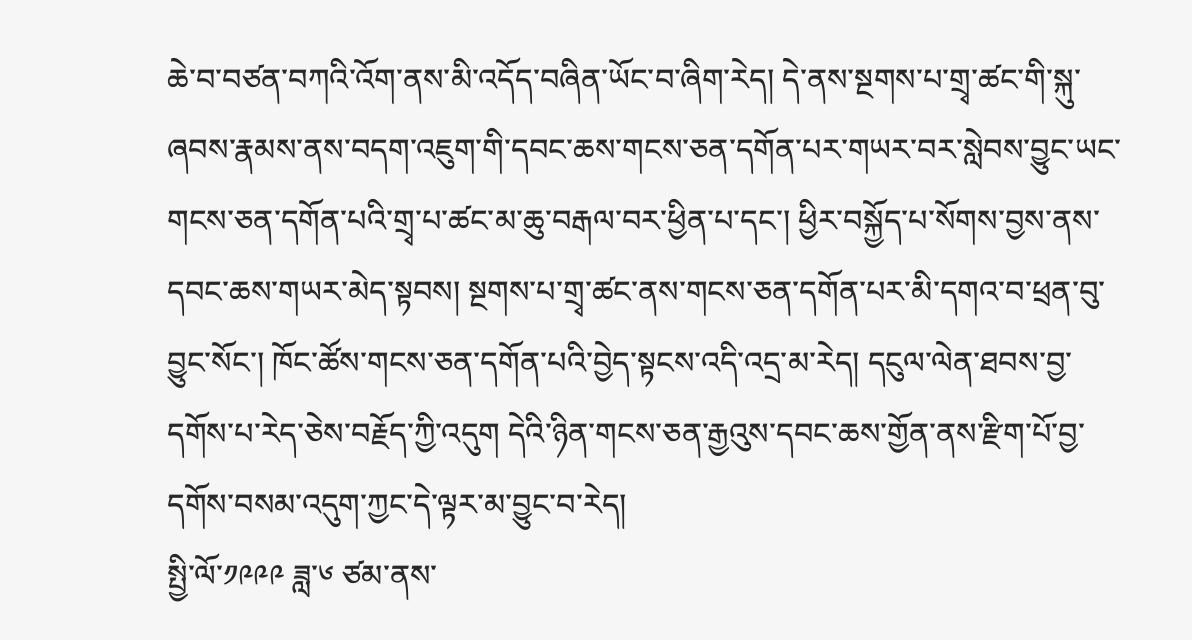ཆེ་བ་བཙན་བཀའི་འོག་ནས་མི་འདོད་བཞིན་ཡོང་བ་ཞིག་རེད། དེ་ནས་སྔགས་པ་གྲྭ་ཚང་གི་སྐུ་ཞབས་རྣམས་ནས་བདག་འཇུག་གི་དབང་ཆས་གངས་ཅན་དགོན་པར་གཡར་བར་སླེབས་བྱུང་ཡང་གངས་ཅན་དགོན་པའི་གྲྭ་པ་ཚང་མ་ཆུ་བརྒལ་བར་ཕྱིན་པ་དང་། ཕྱིར་བསྐྱོད་པ་སོགས་བྱས་ནས་དབང་ཆས་གཡར་མེད་སྟབས། སྔགས་པ་གྲྭ་ཚང་ནས་གངས་ཅན་དགོན་པར་མི་དགའ་བ་ཕྲན་བུ་བྱུང་སོང་། ཁོང་ཚོས་གངས་ཅན་དགོན་པའི་བྱེད་སྟངས་འདི་འདྲ་མ་རེད། དངུལ་ལེན་ཐབས་བྱ་དགོས་པ་རེད་ཅེས་བརྗོད་ཀྱི་འདུག དེའི་ཉིན་གངས་ཅན་རྒྱའུས་དབང་ཆས་གྱོན་ནས་རྫིག་པོ་བྱ་དགོས་བསམ་འདུག་ཀྱང་དེ་ལྟར་མ་བྱུང་བ་རེད།
སྤྱི་ལོ་༡༩༩༩ ཟླ་༦ ཙམ་ནས་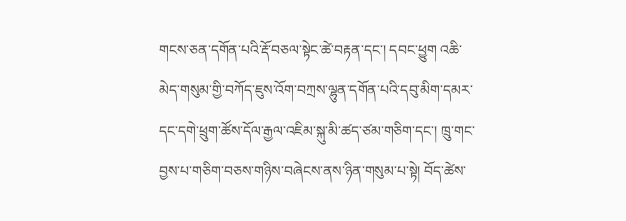གངས་ཅན་དགོན་པའི་རྡོ་བཅལ་སྟེང་ཚེ་བརྟན་དང་། དབང་ཕྱུག འཆི་མེད་གསུམ་གྱི་བཀོད་ཇུས་འོག་བཀྲས་ལྷུན་དགོན་པའི་དབུ་མིག་དམར་དང་དགེ་ཕྲུག་ཚོས་དོལ་རྒྱལ་འཇིམ་སྐུ་མི་ཚད་ཙམ་གཅིག་དང་། ཁྲུ་གང་བྱས་པ་གཅིག་བཅས་གཉིས་བཞེངས་ནས་ཉིན་གསུམ་པ་སྟེ། བོད་ཚེས་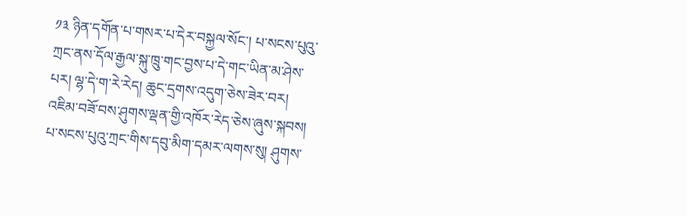༡༣ ཉིན་དགོན་པ་གསར་པ་དེར་བསྐྱལ་སོང་། པ་སངས་པུའུ་ཀྲང་ནས་དོལ་རྒྱལ་སྐུ་ཁྲུ་གང་བྱས་པ་དེ་གང་ཡིན་མ་ཤེས་པར། ལྷ་དེ་ག་རེ་རེད། ཆུང་དྲགས་འདུག་ཅེས་ཟེར་བར། འཇིམ་བཟོ་བས་ཤུགས་ལྡན་གྱི་འཁོར་རེད་ཅེས་ཞུས་སྐབས། པ་སངས་པུའུ་ཀྲང་གིས་དབུ་མིག་དམར་ལགས་སུ། ཤུགས་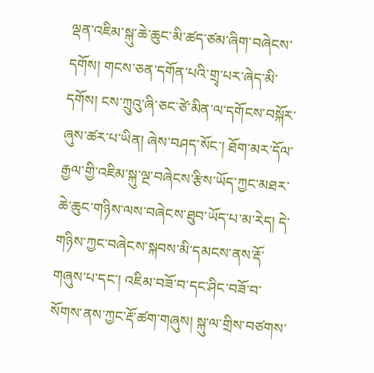ལྡན་འཇིམ་སྐུ་ཆེ་ཆུང་མི་ཚད་ཙམ་ཞིག་བཞེངས་དགོས། གངས་ཅན་དགོན་པའི་གྲྭ་པར་ཞེད་མི་དགོས། ངས་ཀྲུའུ་ཞི་ཅང་ཙེ་མིན་ལ་དགོངས་བསྐོར་ཞུས་ཚར་པ་ཡིན། ཞེས་བཤད་སོང་། ཐོག་མར་དོལ་རྒྱལ་གྱི་འཇིམ་སྐུ་ལྔ་བཞེངས་རྩིས་ཡོད་ཀྱང་མཐར་ཆེ་ཆུང་གཉིས་ལས་བཞེངས་ཐུབ་ཡོད་པ་མ་རེད། དེ་གཉིས་ཀྱང་བཞེངས་སྐབས་མི་དམངས་ནས་རྡོ་གཞུས་པ་དང་། འཇིམ་བཟོ་བ་དང་ཤིང་བཟོ་བ་སོགས་ནས་ཀྱང་རྡོ་ཚག་གཞུས། སྐུ་ལ་གྲིས་བཙགས་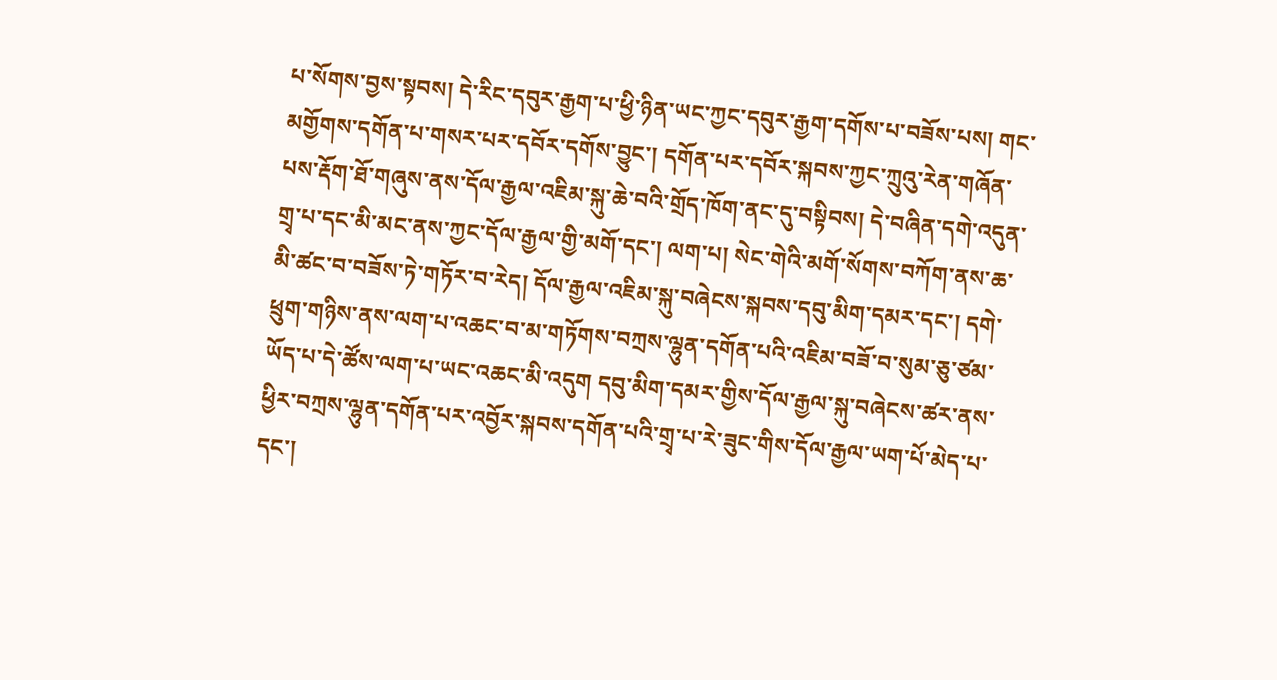པ་སོགས་བྱས་སྟབས། དེ་རིང་དབུར་རྒྱག་པ་ཕྱི་ཉིན་ཡང་ཀྱང་དབུར་རྒྱག་དགོས་པ་བཟོས་པས། གང་མགྱོགས་དགོན་པ་གསར་པར་དབོར་དགོས་བྱུང་། དགོན་པར་དབོར་སྐབས་ཀྱང་ཀྲུའུ་རེན་གཞོན་པས་རྡོག་ཐོ་གཞུས་ནས་དོལ་རྒྱལ་འཇིམ་སྐུ་ཆེ་བའི་གྲོད་ཁོག་ནང་དུ་བསྟིབས། དེ་བཞིན་དགེ་འདུན་གྲྭ་པ་དང་མི་མང་ནས་ཀྱང་དོལ་རྒྱལ་གྱི་མགོ་དང་། ལག་པ། སེང་གེའི་མགོ་སོགས་བཀོག་ནས་ཆ་མི་ཚང་བ་བཟོས་ཏེ་གཏོར་བ་རེད། དོལ་རྒྱལ་འཇིམ་སྐུ་བཞེངས་སྐབས་དབུ་མིག་དམར་དང་། དགེ་ཕྲུག་གཉིས་ནས་ལག་པ་འཆང་བ་མ་གཏོགས་བཀྲས་ལྷུན་དགོན་པའི་འཇིམ་བཟོ་བ་སུམ་ཅུ་ཙམ་ཡོད་པ་དེ་ཚོས་ལག་པ་ཡང་འཆང་མི་འདུག དབུ་མིག་དམར་གྱིས་དོལ་རྒྱལ་སྐུ་བཞེངས་ཚར་ནས་ཕྱིར་བཀྲས་ལྷུན་དགོན་པར་འབྱོར་སྐབས་དགོན་པའི་གྲྭ་པ་རེ་ཟུང་གིས་དོལ་རྒྱལ་ཡག་པོ་མེད་པ་དང་།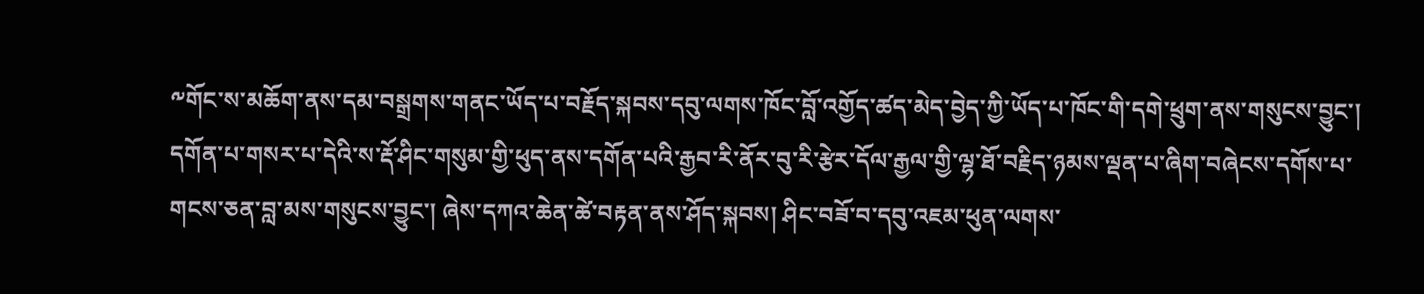༸གོང་ས་མཆོག་ནས་དམ་བསྒྲགས་གནང་ཡོད་པ་བརྗོད་སྐབས་དབུ་ལགས་ཁོང་བློ་འགྱོད་ཚད་མེད་བྱེད་ཀྱི་ཡོད་པ་ཁོང་གི་དགེ་ཕྲུག་ནས་གསུངས་བྱུང་།
དགོན་པ་གསར་པ་དེའི་ས་རྡོ་ཤིང་གསུམ་གྱི་ཕུད་ནས་དགོན་པའི་རྒྱབ་རི་ནོར་བུ་རི་རྩེར་དོལ་རྒྱལ་གྱི་ལྷ་ཐོ་བརྗིད་ཉམས་ལྡན་པ་ཞིག་བཞེངས་དགོས་པ་གངས་ཅན་བླ་མས་གསུངས་བྱུང་། ཞེས་དཀའ་ཆེན་ཚེ་བརྟན་ནས་ཤོད་སྐབས། ཤིང་བཟོ་བ་དབུ་འཇམ་ཕུན་ལགས་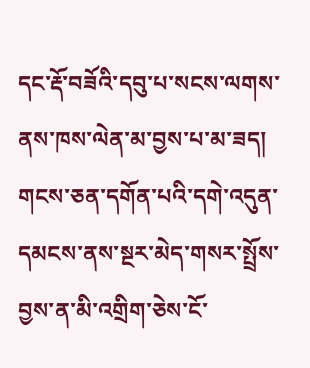དང་རྡོ་བཟོའི་དབུ་པ་སངས་ལགས་ནས་ཁས་ལེན་མ་བྱས་པ་མ་ཟད། གངས་ཅན་དགོན་པའི་དགེ་འདུན་དམངས་ནས་སྔར་མེད་གསར་སྤྲོས་བྱས་ན་མི་འགྲིག་ཅེས་ངོ་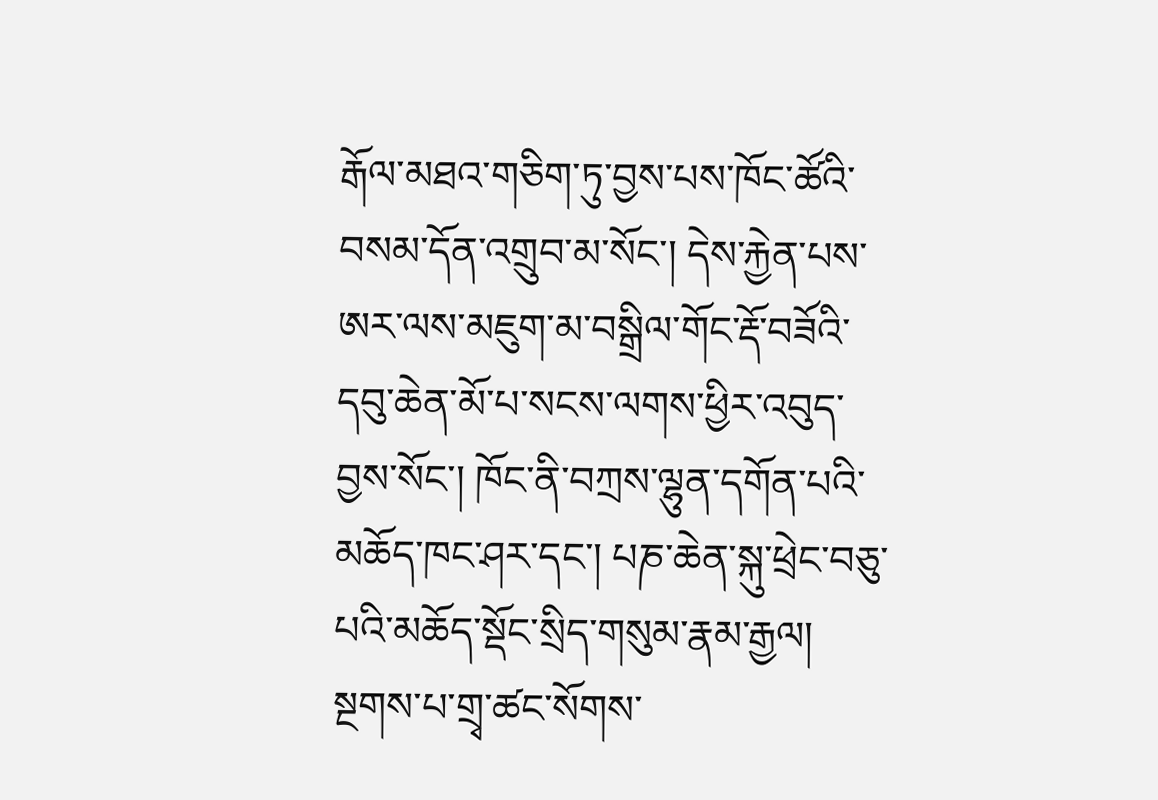རྒོལ་མཐའ་གཅིག་ཏུ་བྱས་པས་ཁོང་ཚོའི་བསམ་དོན་འགྲུབ་མ་སོང་། དེས་རྐྱེན་པས་ཨར་ལས་མཇུག་མ་བསྒྲིལ་གོང་རྡོ་བཟོའི་དབུ་ཆེན་མོ་པ་སངས་ལགས་ཕྱིར་འབུད་བྱས་སོང་། ཁོང་ནི་བཀྲས་ལྷུན་དགོན་པའི་མཆོད་ཁང་ཤར་དང་། པཎ་ཆེན་སྐུ་ཕྲེང་བཅུ་པའི་མཆོད་སྡོང་སྲིད་གསུམ་རྣམ་རྒྱལ། སྔགས་པ་གྲྭ་ཚང་སོགས་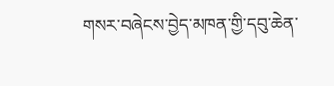གསར་བཞེངས་བྱེད་མཁན་གྱི་དབུ་ཆེན་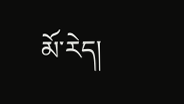མོ་རེད།